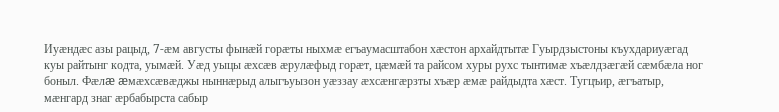Иуæндæс азы рацыд, 7-æм августы фынæй горæты ныхмæ егъаумасштабон хæстон архайдтытæ Гуырдзыстоны къухдариуæгад куы райтынг кодта, уымæй. Уæд уыцы æхсæв æрулæфыд горæт, цæмæй та райсом хуры рухс тынтимæ хъæлдзæгæй сæмбæла ног боныл. Фæлæ æмæхсæвæджы ныннæрыд алыгъуызон уæззау æхсæнгæрзты хъæр æмæ райдыдта хæст. Тугцъир, æгъатыр, мæнгард знаг æрбабырста сабыр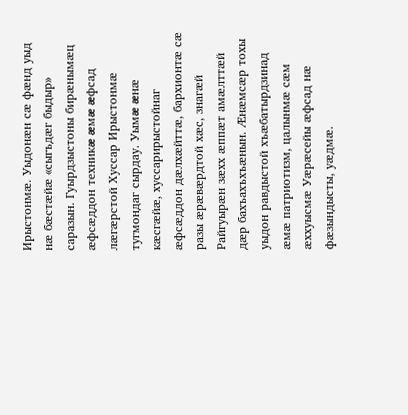Ирыстонмæ. Уыдонæн сæ фæнд уыд нæ бæстæйæ «сыгъдæг быдыр» саразын. Гуырдзыстоны бирæнымæц æфсæддон техникæ æмæ æфсад лæгæрстой Хуссар Ирыстонмæ тугмондаг сырдау. Уымæ æнæ кæсгæйæ, хуссарирыстойнаг æфсæддон дæлхæйттæ, бархионтæ сæ разы æрæвæрдтой хæс, знагæй Райгуырæн зæхх æппæт амæлттæй дæр бахъахъхъæнын. Æнæмсæр тохы уыдон равдыстой хъæбатырдзинад æмæ патриотизм, цалынмæ сæм æххуысмæ Уæрæсейы æфсад нæ фæзындысты, уæдмæ.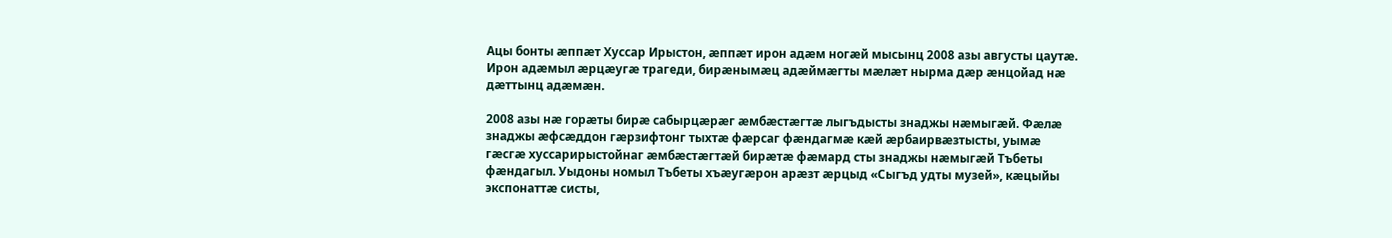Ацы бонты æппæт Хуссар Ирыстон, æппæт ирон адæм ногæй мысынц 2008 азы августы цаутæ. Ирон адæмыл æрцæугæ трагеди, бирæнымæц адæймæгты мæлæт нырма дæр æнцойад нæ дæттынц адæмæн.

2008 азы нæ горæты бирæ сабырцæрæг æмбæстæгтæ лыгъдысты знаджы нæмыгæй. Фæлæ знаджы æфсæддон гæрзифтонг тыхтæ фæрсаг фæндагмæ кæй æрбаирвæзтысты, уымæ гæсгæ хуссарирыстойнаг æмбæстæгтæй бирæтæ фæмард сты знаджы нæмыгæй Тъбеты фæндагыл. Уыдоны номыл Тъбеты хъæугæрон арæзт æрцыд «Сыгъд удты музей», кæцыйы экспонаттæ систы,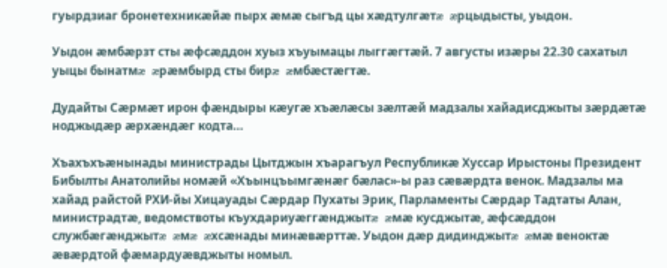гуырдзиаг бронетехникæйæ пырх æмæ сыгъд цы хæдтулгæтæ æрцыдысты, уыдон.

Уыдон æмбæрзт сты æфсæддон хуыз хъуымацы лыггæгтæй. 7 августы изæры 22.30 сахатыл уыцы бынатмæ æрæмбырд сты бирæ æмбæстæгтæ.

Дудайты Сæрмæт ирон фæндыры кæугæ хъæлæсы зæлтæй мадзалы хайадисджыты зæрдæтæ ноджыдæр æрхæндæг кодта…

Хъахъхъæнынады министрады Цытджын хъарагъул Республикæ Хуссар Ирыстоны Президент Бибылты Анатолийы номæй «Хъынцъымгæнæг бæлас»-ы раз сæвæрдта венок. Мадзалы ма хайад райстой РХИ-йы Хицауады Сæрдар Пухаты Эрик, Парламенты Сæрдар Тадтаты Алан, министрадтæ, ведомствоты къухдариуæггæнджытæ æмæ кусджытæ, æфсæддон службæгæнджытæ æмæ æхсæнады минæвæрттæ. Уыдон дæр дидинджытæ æмæ веноктæ æвæрдтой фæмардуæвджыты номыл.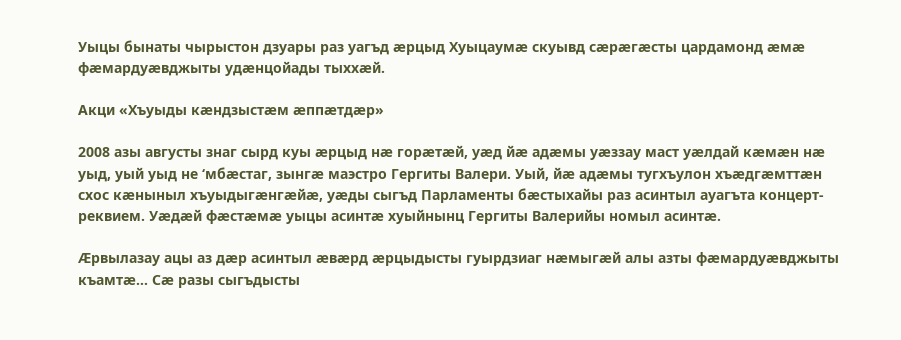Уыцы бынаты чырыстон дзуары раз уагъд æрцыд Хуыцаумæ скуывд сæрæгæсты цардамонд æмæ фæмардуæвджыты удæнцойады тыххæй.

Акци «Хъуыды кæндзыстæм æппæтдæр»

2008 азы августы знаг сырд куы æрцыд нæ горæтæй, уæд йæ адæмы уæззау маст уæлдай кæмæн нæ уыд, уый уыд не ‘мбæстаг, зынгæ маэстро Гергиты Валери. Уый, йæ адæмы тугхъулон хъæдгæмттæн схос кæныныл хъуыдыгæнгæйæ, уæды сыгъд Парламенты бæстыхайы раз асинтыл ауагъта концерт-реквием. Уæдæй фæстæмæ уыцы асинтæ хуыйнынц Гергиты Валерийы номыл асинтæ.

Æрвылазау ацы аз дæр асинтыл æвæрд æрцыдысты гуырдзиаг нæмыгæй алы азты фæмардуæвджыты къамтæ… Сæ разы сыгъдысты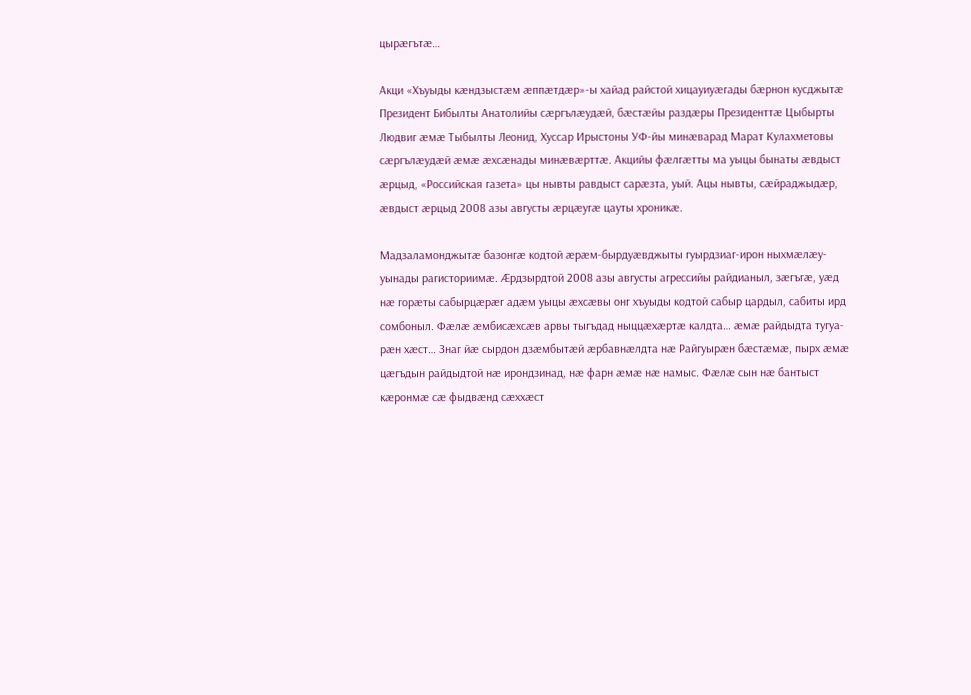цырæгътæ…

Акци «Хъуыды кæндзыстæм æппæтдæр»-ы хайад райстой хицауиуæгады бæрнон кусджытæ Президент Бибылты Анатолийы сæргълæудæй, бæстæйы раздæры Президенттæ Цыбырты Людвиг æмæ Тыбылты Леонид, Хуссар Ирыстоны УФ-йы минæварад Марат Кулахметовы сæргълæудæй æмæ æхсæнады минæвæрттæ. Акцийы фæлгæтты ма уыцы бынаты æвдыст æрцыд, «Российская газета» цы нывты равдыст сарæзта, уый. Ацы нывты, сæйраджыдæр, æвдыст æрцыд 2008 азы августы æрцæугæ цауты хроникæ.

Мадзаламонджытæ базонгæ кодтой æрæм-бырдуæвджыты гуырдзиаг-ирон ныхмæлæу-уынады рагисториимæ. Æрдзырдтой 2008 азы августы агрессийы райдианыл, зæгъгæ, уæд нæ горæты сабырцæрæг адæм уыцы æхсæвы онг хъуыды кодтой сабыр цардыл, сабиты ирд сомбоныл. Фæлæ æмбисæхсæв арвы тыгъдад ныццæхæртæ калдта… æмæ райдыдта тугуа-рæн хæст… Знаг йæ сырдон дзæмбытæй æрбавнæлдта нæ Райгуырæн бæстæмæ, пырх æмæ цæгъдын райдыдтой нæ ирондзинад, нæ фарн æмæ нæ намыс. Фæлæ сын нæ бантыст кæронмæ сæ фыдвæнд сæххæст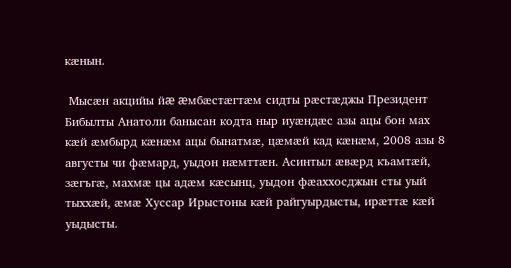кæнын.

 Мысæн акцийы йæ æмбæстæгтæм сидты рæстæджы Президент Бибылты Анатоли банысан кодта ныр иуæндæс азы ацы бон мах кæй æмбырд кæнæм ацы бынатмæ, цæмæй кад кæнæм, 2008 азы 8 августы чи фæмард, уыдон нæмттæн. Асинтыл æвæрд къамтæй, зæгъгæ, махмæ цы адæм кæсынц, уыдон фæаххосджын сты уый тыххæй, æмæ Хуссар Ирыстоны кæй райгуырдысты, ирæттæ кæй уыдысты.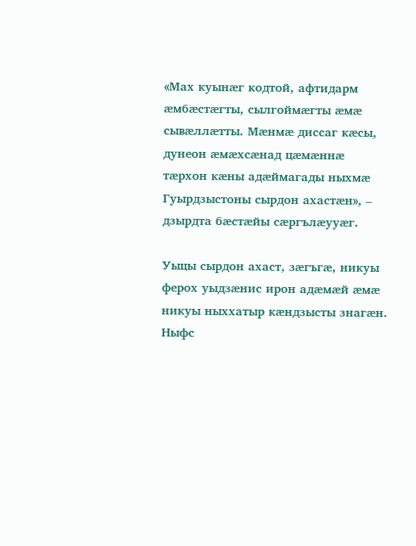«Мах куынæг кодтой, афтидарм æмбæстæгты, сылгоймæгты æмæ сывæллæтты. Мæнмæ диссаг кæсы, дунеон æмæхсæнад цæмæннæ тæрхон кæны адæймагады ныхмæ Гуырдзыстоны сырдон ахастæн», – дзырдта бæстæйы сæргълæууæг.

Уыцы сырдон ахаст, зæгъгæ, никуы ферох уыдзæнис ирон адæмæй æмæ никуы ныххатыр кæндзысты знагæн. Ныфс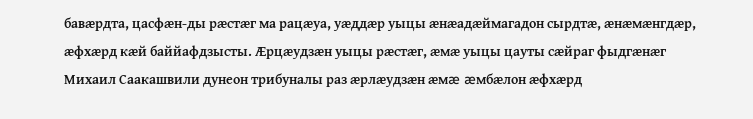бавæрдта, цасфæн-ды рæстæг ма рацæуа, уæддæр уыцы æнæадæймагадон сырдтæ, æнæмæнгдæр, æфхæрд кæй баййафдзысты. Æрцæудзæн уыцы рæстæг, æмæ уыцы цауты сæйраг фыдгæнæг  Михаил Саакашвили дунеон трибуналы раз æрлæудзæн æмæ æмбæлон æфхæрд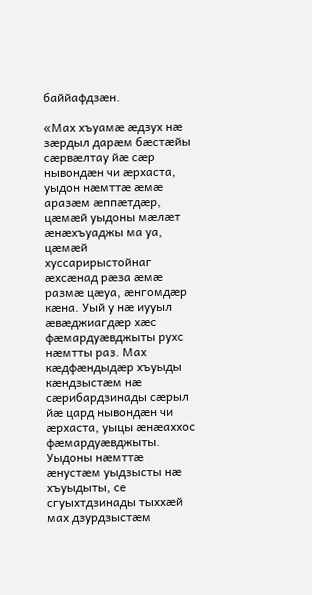баййафдзæн.

«Мах хъуамæ æдзух нæ зæрдыл дарæм бæстæйы сæрвæлтау йæ сæр нывондæн чи æрхаста, уыдон нæмттæ æмæ аразæм æппæтдæр, цæмæй уыдоны мæлæт æнæхъуаджы ма уа, цæмæй хуссарирыстойнаг æхсæнад рæза æмæ размæ цæуа, æнгомдæр кæна. Уый у нæ иууыл æвæджиагдæр хæс фæмардуæвджыты рухс нæмтты раз. Мах кæдфæндыдæр хъуыды кæндзыстæм нæ сæрибардзинады сæрыл йæ цард нывондæн чи æрхаста, уыцы æнæаххос фæмардуæвджыты. Уыдоны нæмттæ æнустæм уыдзысты нæ хъуыдыты, се сгуыхтдзинады тыххæй мах дзурдзыстæм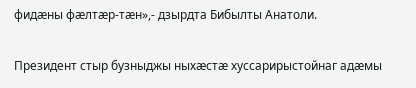фидæны фæлтæр-тæн»,- дзырдта Бибылты Анатоли.

Президент стыр бузныджы ныхæстæ хуссарирыстойнаг адæмы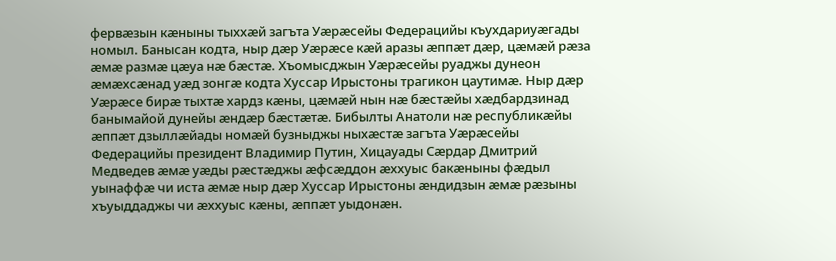фервæзын кæныны тыххæй загъта Уæрæсейы Федерацийы къухдариуæгады номыл. Банысан кодта, ныр дæр Уæрæсе кæй аразы æппæт дæр, цæмæй рæза æмæ размæ цæуа нæ бæстæ. Хъомысджын Уæрæсейы руаджы дунеон æмæхсæнад уæд зонгæ кодта Хуссар Ирыстоны трагикон цаутимæ. Ныр дæр Уæрæсе бирæ тыхтæ хардз кæны, цæмæй нын нæ бæстæйы хæдбардзинад банымайой дунейы æндæр бæстæтæ. Бибылты Анатоли нæ республикæйы æппæт дзыллæйады номæй бузныджы ныхæстæ загъта Уæрæсейы Федерацийы президент Владимир Путин, Хицауады Сæрдар Дмитрий Медведев æмæ уæды рæстæджы æфсæддон æххуыс бакæныны фæдыл уынаффæ чи иста æмæ ныр дæр Хуссар Ирыстоны æндидзын æмæ рæзыны хъуыддаджы чи æххуыс кæны, æппæт уыдонæн.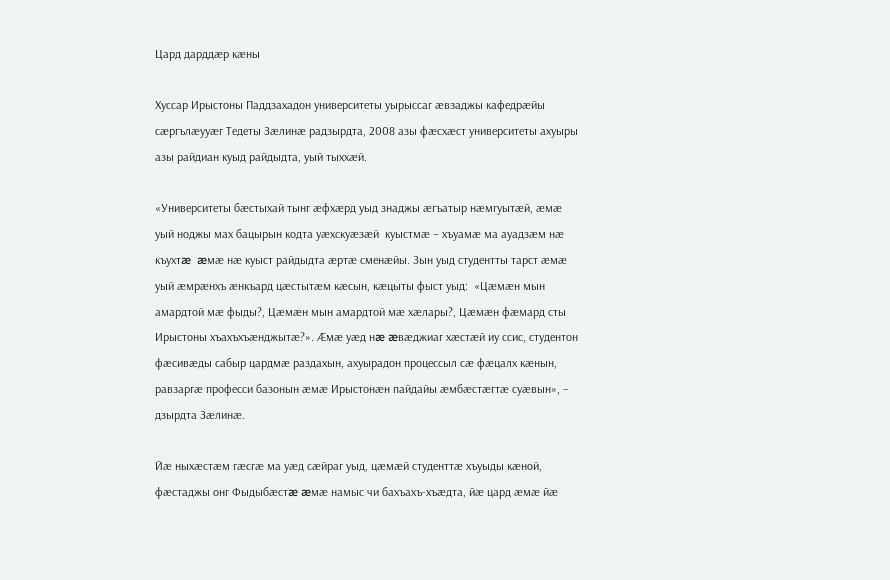Цард дарддæр кæны

Хуссар Ирыстоны Паддзахадон университеты уырыссаг æвзаджы кафедрæйы сæргълæууæг Тедеты Зæлинæ радзырдта, 2008 азы фæсхæст университеты ахуыры азы райдиан куыд райдыдта, уый тыххæй.

«Университеты бæстыхай тынг æфхæрд уыд знаджы æгъатыр нæмгуытæй, æмæ уый ноджы мах бацырын кодта уæхскуæзæй  куыстмæ – хъуамæ ма ауадзæм нæ къухтæ  æмæ нæ куыст райдыдта æртæ сменæйы. Зын уыд студентты тарст æмæ уый æмрæнхъ æнкъард цæстытæм кæсын, кæцыты фыст уыд:  «Цæмæн мын амардтой мæ фыды?, Цæмæн мын амардтой мæ хæлары?, Цæмæн фæмард сты Ирыстоны хъахъхъæнджытæ?». Æмæ уæд нæ æвæджиаг хæстæй иу ссис, студентон фæсивæды сабыр цардмæ раздахын, ахуырадон процессыл сæ фæцалх кæнын, равзаргæ професси базонын æмæ Ирыстонæн пайдайы æмбæстæгтæ суæвын», – дзырдта Зæлинæ.

Йæ ныхæстæм гæсгæ ма уæд сæйраг уыд, цæмæй студенттæ хъуыды кæной, фæстаджы онг Фыдыбæстæ æмæ намыс чи бахъахъ-хъæдта, йæ цард æмæ йæ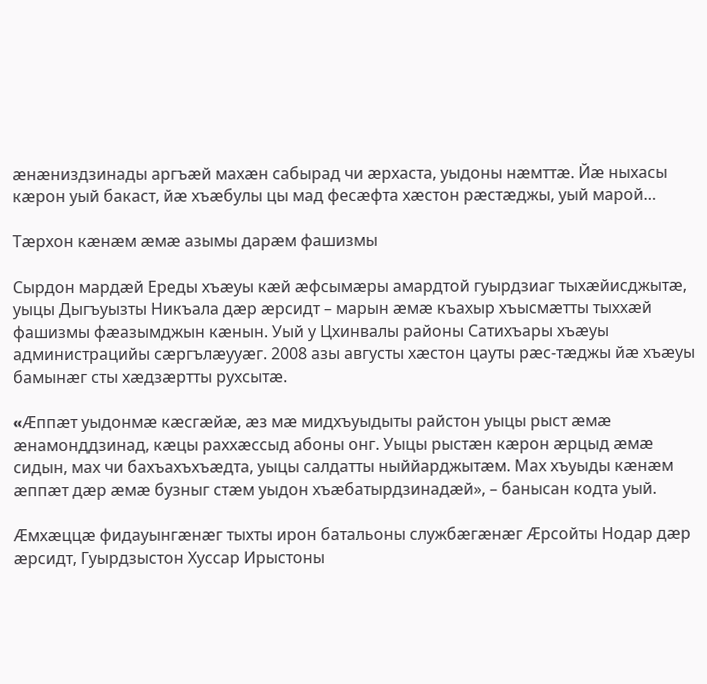æнæниздзинады аргъæй махæн сабырад чи æрхаста, уыдоны нæмттæ. Йæ ныхасы кæрон уый бакаст, йæ хъæбулы цы мад фесæфта хæстон рæстæджы, уый марой…

Тæрхон кæнæм æмæ азымы дарæм фашизмы

Сырдон мардæй Ереды хъæуы кæй æфсымæры амардтой гуырдзиаг тыхæйисджытæ, уыцы Дыгъуызты Никъала дæр æрсидт – марын æмæ къахыр хъысмæтты тыххæй фашизмы фæазымджын кæнын. Уый у Цхинвалы районы Сатихъары хъæуы администрацийы сæргълæууæг. 2008 азы августы хæстон цауты рæс-тæджы йæ хъæуы бамынæг сты хæдзæртты рухсытæ.

«Æппæт уыдонмæ кæсгæйæ, æз мæ мидхъуыдыты райстон уыцы рыст æмæ æнамонддзинад, кæцы раххæссыд абоны онг. Уыцы рыстæн кæрон æрцыд æмæ сидын, мах чи бахъахъхъæдта, уыцы салдатты ныййарджытæм. Мах хъуыды кæнæм æппæт дæр æмæ бузныг стæм уыдон хъæбатырдзинадæй», – банысан кодта уый.

Æмхæццæ фидауынгæнæг тыхты ирон батальоны службæгæнæг Æрсойты Нодар дæр æрсидт, Гуырдзыстон Хуссар Ирыстоны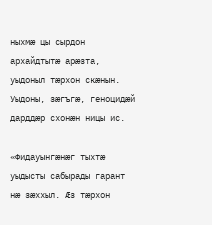ныхмæ цы сырдон архайдтытæ арæзта, уыдоныл тæрхон скæнын. Уыдоны, зæгъгæ, геноцидæй дарддæр схонæн ницы ис.

«Фидауынгæнæг тыхтæ уыдысты сабырады гарант нæ зæххыл. Æз тæрхон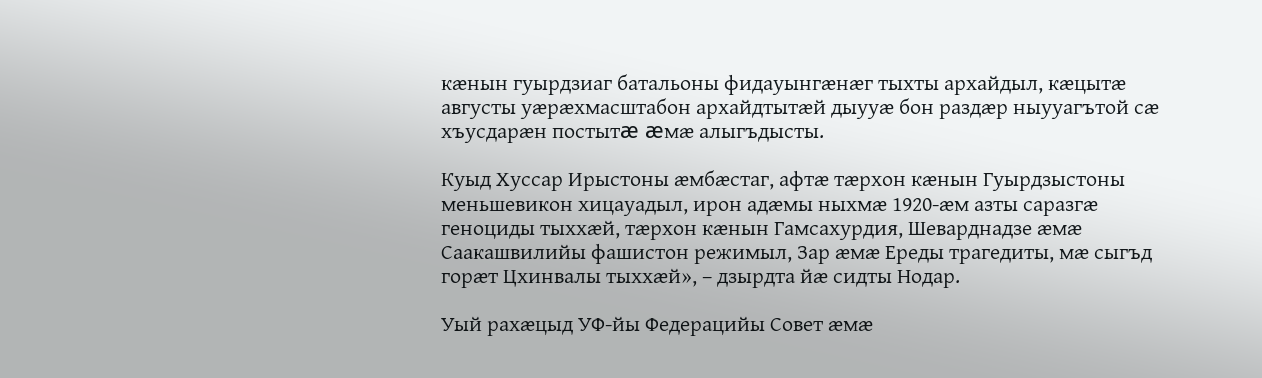кæнын гуырдзиаг батальоны фидауынгæнæг тыхты архайдыл, кæцытæ августы уæрæхмасштабон архайдтытæй дыууæ бон раздæр ныууагътой сæ хъусдарæн постытæ æмæ алыгъдысты.

Куыд Хуссар Ирыстоны æмбæстаг, афтæ тæрхон кæнын Гуырдзыстоны меньшевикон хицауадыл, ирон адæмы ныхмæ 1920-æм азты саразгæ геноциды тыххæй, тæрхон кæнын Гамсахурдия, Шеварднадзе æмæ Саакашвилийы фашистон режимыл, Зар æмæ Ереды трагедиты, мæ сыгъд горæт Цхинвалы тыххæй», – дзырдта йæ сидты Нодар.

Уый рахæцыд УФ-йы Федерацийы Совет æмæ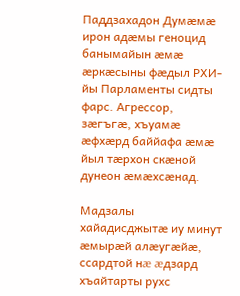Паддзахадон Думæмæ ирон адæмы геноцид банымайын æмæ æркæсыны фæдыл РХИ-йы Парламенты сидты фарс. Агрессор, зæгъгæ, хъуамæ æфхæрд баййафа æмæ йыл тæрхон скæной дунеон æмæхсæнад.

Мадзалы хайадисджытæ иу минут æмырæй алæугæйæ, ссардтой нæ æдзард хъайтарты рухс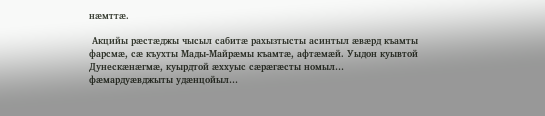нæмттæ.

 Акцийы рæстæджы чысыл сабитæ рахызтысты асинтыл æвæрд къамты фарсмæ, сæ къухты Мады-Майрæмы къамтæ, афтæмæй. Уыдон куывтой Дунескæнæгмæ, куырдтой æххуыс сæрæгæсты номыл… фæмардуæвджыты удæнцойыл…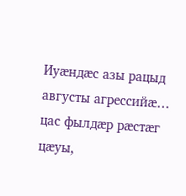Иуæндæс азы рацыд августы агрессийæ… цас фылдæр рæстæг цæуы,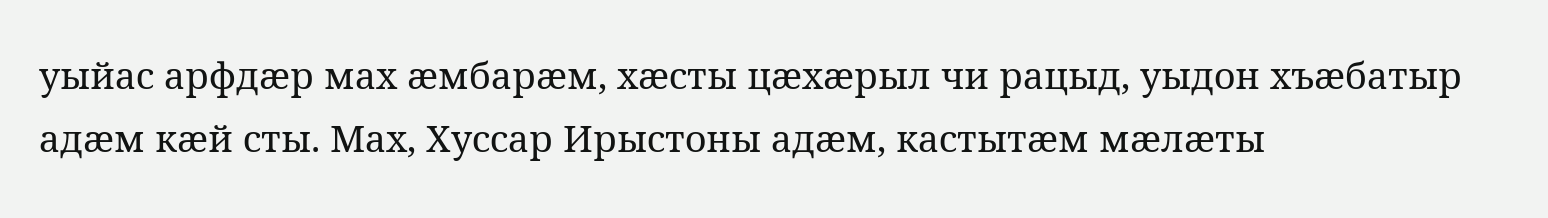уыйас арфдæр мах æмбарæм, хæсты цæхæрыл чи рацыд, уыдон хъæбатыр адæм кæй сты. Мах, Хуссар Ирыстоны адæм, кастытæм мæлæты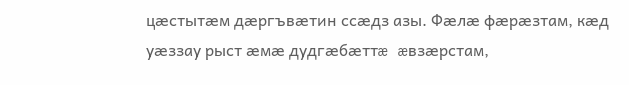цæстытæм дæргъвæтин ссæдз азы. Фæлæ фæрæзтам, кæд уæззау рыст æмæ дудгæбæттæ æвзæрстам,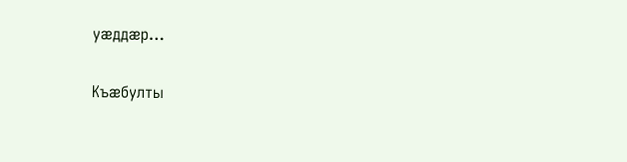уæддæр…

Къæбулты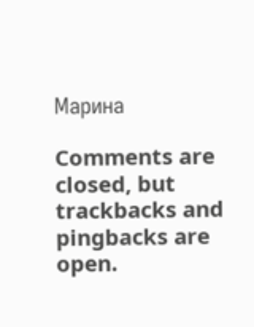Марина

Comments are closed, but trackbacks and pingbacks are open.